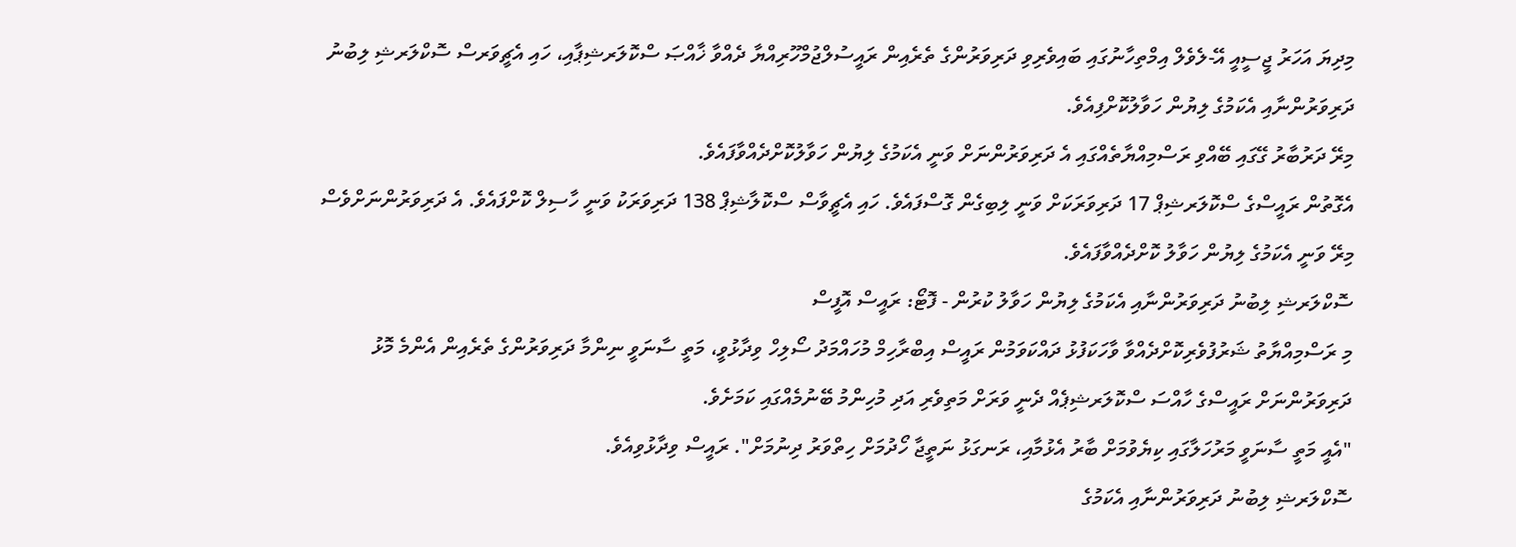މިދިޔަ އަހަރު ޖީސީއީ އޭ-ލެވެލް އިމްތިހާނުގައި ބައިވެރިވި ދަރިވަރުންގެ ތެރެއިން ރައީސުލްޖުމްހޫރިއްޔާ ދެއްވާ ޚާއްޞަ ސްކޮލަރޝިޕާއި، ހައި އެޗީވަރސް ސޮކްލަރޝި ލިބުނު ދަރިވަރުންނާއި އެކަމުގެ ލިޔުން ހަވާލުކޮށްފިއެވެ.
މިރޭ ދަރުބާރު ގޭގައި ބޭއްވި ރަސްމިއްޔާތެއްގައި އެ ދަރިވަރުންނަށް ވަނީ އެކަމުގެ ލިޔުން ހަވާލުކޮށްދެއްވާފައެވެ.
އެގޮތުން ރައީސްގެ ސްކޮލަރޝިޕް 17 ދަރިވަރަކަށް ވަނީ ލިބިގެން ގޮސްފައެވެ. ހައި އެޗީވާސް ސްކޮލާޝިޕް 138 ދަރިވަރަކު ވަނީ ހާސިލް ކޮށްފައެވެ. އެ ދަރިވަރުންނަށްވެސް މިރޭ ވަނީ އެކަމުގެ ލިޔުން ހަވާލު ކޮށްދެއްވާފައެވެ.
ސޮކްލަރޝި ލިބުނު ދަރިވަރުންނާއި އެކަމުގެ ލިޔުން ހަވާލު ކުރުން - ފޮޓޯ: ރައީސް އޮފީސް
މި ރަސްމިއްޔާތު ޝަރުފުވެރިކޮށްދެއްވާ ވާހަކަފުޅު ދައްކަވަމުން ރައީސް އިބްރާހިމް މުހައްމަދު ސޯލިހް ވިދާޅުވީ، މަތީ ސާނަވީ ނިންމާ ދަރިވަރުންގެ ތެރެއިން އެންމެ މޮޅު ދަރިވަރުންނަށް ރައީސްގެ ހާއްސަ ސްކޮލަރޝިޕެއް ދެނީ ވަރަށް މަތިވެރި އަދި މުހިންމު ބޭނުމެއްގައި ކަމަށެވެ.
"އެއީ މަތީ ސާނަވީ މަރުހަލާގައި ކިޔެވުމަށް ބާރު އެޅުމާއި، ރަނގަޅު ނަތީޖާ ހޯދުމަށް ހިތްވަރު ދިނުމަށް". ރައީސް ވިދާޅުވިއެވެ.
ސޮކްލަރޝި ލިބުނު ދަރިވަރުންނާއި އެކަމުގެ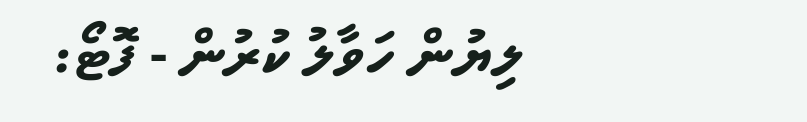ލިޔުން ހަވާލު ކުރުން - ފޮޓޯ: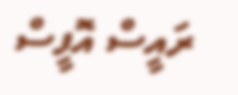ރައީސް އޮފީސް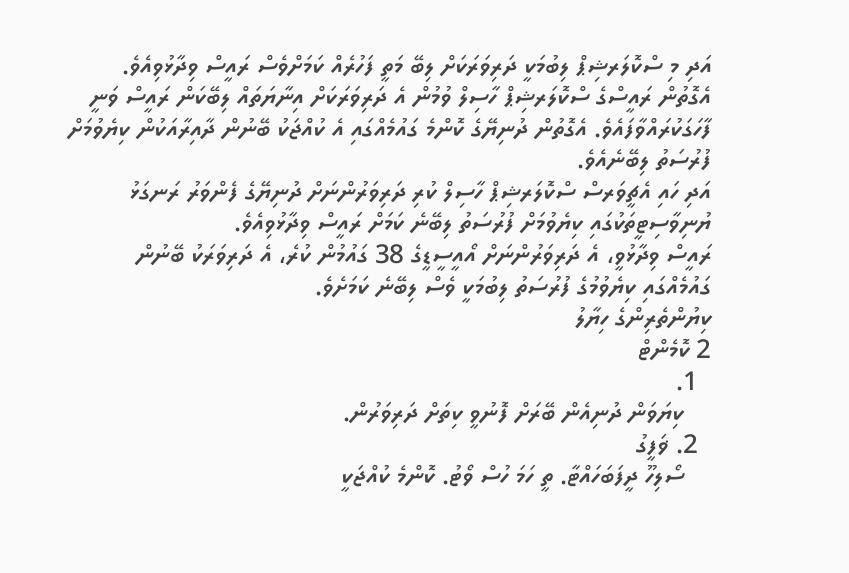އަދި މި ސްކޮލަރޝިޕް ލިބުމަކީ ދަރިވަރަކަށް ލިބޭ މަތީ ފަހުރެއް ކަމަށްވެސް ރައީސް ވިދާޅުވިއެވެ. އެގޮތުން ރައީސްގެ ސްކޮލަރޝިޕް ހާސިލް ވުމުން އެ ދަރިވަރަކަށް އިނާޔަތައް ލިބޭކަން ރައީސް ވަނީ ފާހަގަކުރައްވާފައެވެ. އެގޮތުން ދުނިޔޭގެ ކޮންމެ ގައުމެއްގައި އެ ކުއްޖަކު ބޭނުން ދާއިރާއަކުން ކިޔެވުމަށް ފުރުސަތު ލިބޭނެއެވެ.
އަދި ހައި އެޗީވަރސް ސްކޮލަރޝިޕް ހާސިލް ކުރި ދަރިވަރުންނަށް ދުނިޔޭގެ ފެންވަރު ރަނގަޅު ޔުނިވާސިޓީތަކުގައި ކިޔެވުމަށް ފުރުސަތު ލިބޭނެ ކަމަށް ރައީސް ވިދާޅުވިއެވެ.
ރައީސް ވިދާޅުވީ، އެ ދަރިވަރުންނަށް އޯއީސީޑީގެ 38 ގައުމުން ކުރެ، އެ ދަރިވަރަކު ބޭނުން ގައުމެއްގައި ކިޔެވުމުގެ ފުރުސަތު ލިބުމަކީ ވެސް ލިބޭނެ ކަމަށެވެ.
ކިޔުންތެރިންގެ ހިޔާލު
2 ކޮމެންޓް
  1.
    ކިޔަވަން ދުނިއެން ބޭރަށް ފޮނުވީ ކިތަށް ދަރިވަރުން.
  2. ޥަފީގު
    ސޯލިހޫ ދީފަބަހައްޓާ. ތީ ހަމަ ހުސް ވޯޓު. ކޮންމެ ކުއްޖަކީ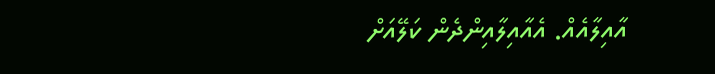އާއިލާއެއް. އެއާއިލާއިންދެން ކަލޭއަށް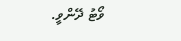ވޯޓު ދޭންވީ.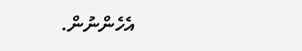އެހެންނުން.